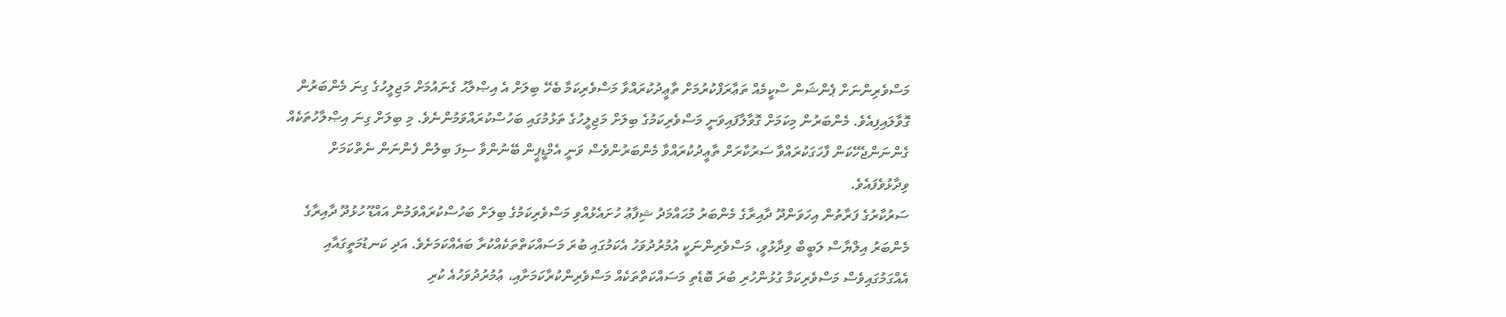މަސްވެރިންނަށް ޕެންޝަން ސްކީމެއް ތަޢާރަފްކުރުމަށް ތާޢީދުކުރައްވާ މަސްވެރިކަމާ ބެހޭ ބިލަށް އެ އިޞްލާޙު ގެނައުމަށް މަޖިލީހުގެ ގިނަ މެންބަރުން ގޮވާލައިފިއެވެ. މެންބަރުން މިކަމަށް ގޮވާލާފައިވަނީ މަސްވެރިކަމުގެ ބިލަށް މަޖިލީހުގެ ތަޅުމުގައި ބަހުސްކުރައްވަމުންނެވެ. މި ބިލަށް ގިނަ އިޞްލާހުތަކެއް ގެންނަންޖެހޭކަން ފާހަގަކުރައްވާ ސަރުކާރަށް ތާޢީދުކުރައްވާ މެންބަރުންވެސް ވަނީ އެމްޑީޕީން ބޭނުންވާ ސިފަ ބިލުން ފެންނަން ނެތްކަމަށް ވިދާޅުވެފައެވެ.
ސަރުކާރުގެ ފަރާތުން އިހަވަންދޫ ދާއިރާގެ މެންބަރު މުޙައްމަދު ޝިފާޢު ހުށައެޅުއްވި މަސްވެރިކަމުގެ ބިލަށް ބަހުސްކުރައްވަމުން އައްޑޫ ހުޅުދޫ ދާއިރާގެ މެންބަރު އިލްޔާސް ލަބީބް ވިދާޅުވީ، މަސްވެރިންނަކީ އުމުރުދުވަހު އެކަމުގައި ބުރަ މަސައްކަތްތަކެއްކުރާ ބައެއްކަމަށެވެ. އަދި ކަނޑުމަތީގައާއި އެއްގަމުގައިވެސް މަސްވެރިކަމާ ގުޅުންހުރި ބުރަ ބޮޑެތި މަސައްކަތްތަކެއް މަސްވެރިންކުރާކަމަށާއި، ޢުމުރުދުވަހުއެ ކުރި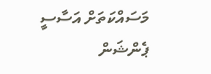މަސައްކަތަށް އަސާސީ ޕެންޝަން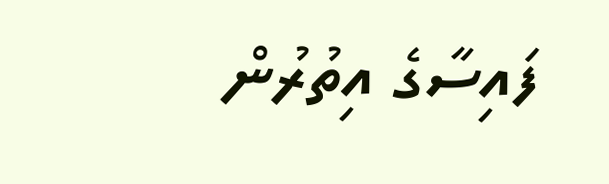ފައިސާގެ އިތުރުން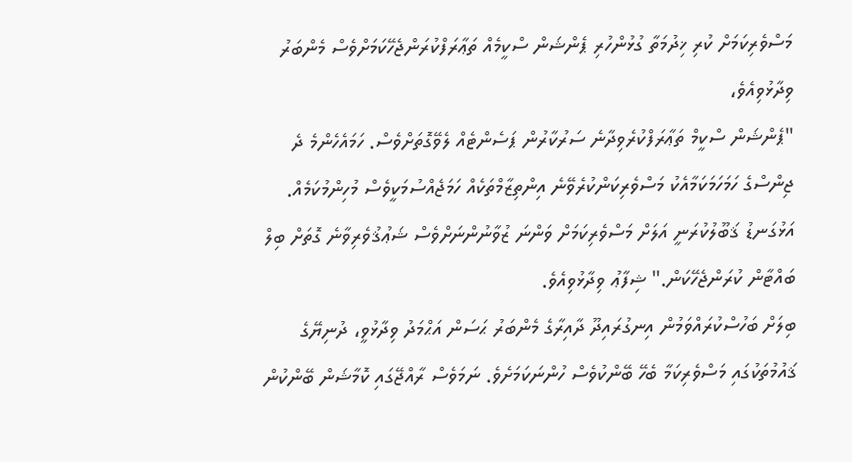މަސްވެރިކަމަށް ކުރި ޚިދުމަތާ ގުޅުންހުރި ޕެންޝަން ސްކީމެއް ތަޢާރަފްކުރަންޖެހޭކަމަށްވެސް މެންބަރު ވިދާޅުވިއެވެ،
"ޕެންޝަން ސްކީމް ތަޢާރަފްކުރެވިދާނެ ސަރުކާރުން ޕަސެންޓެއް ލެވޭގޮތަށްވެސް. ހަމައެހެންމެ ދެ ޖިންސްގެ ހަމަހަމަކަމާއެކު މަސްވެރިކަންކުރެވޭނެ އިންތިޒާމްތަކެއް ހަމަޖެއްސުމަކީވެސް މުހިންމުކަމެއް. އަޅުގަނޑު ޤަބޫލުކުރަނީ އަލަށް މަސްވެރިކަމަށް ވަންނަ ޒުވާނުންނަށްވެސް ޝަޢުޤުވެރިވާނެ ގޮތަށް ބިލް ބައްޓާން ކުރަންޖެހޭކަން." ޝިފާޢު ވިދާޅުވިއެވެ.
ބިލަށް ބަހުސްކުރައްވަމުން އިނގުރައިދޫ ދާއިރާގެ މެންބަރު ޙަސަން އަޙްމަދު ވިދާޅުވީ، ދުނިޔޭގެ ޤައުމުތަކުގައި މަސްވެރިކަމާ ބެހޭ ބޭންކުވެސް ހުންނަކަމަށެވެ. ނަމަވެސް ރާއްޖޭގައި ކޮމާޝަން ބޭންކުން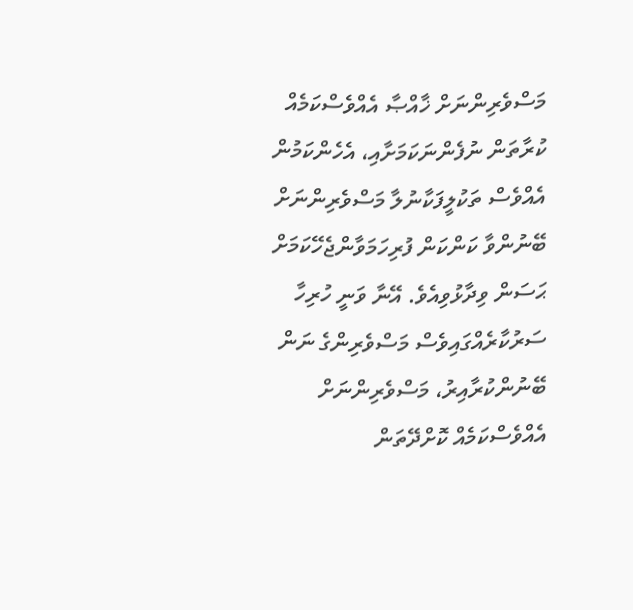މަސްވެރިންނަށް ޚާއްޞާ އެއްވެސްކަމެއް ކުރާތަން ނުފެންނަކަމަށާއި، އެހެންކަމުން އެއްވެސް ތަކުލީފަކާނުލާ މަސްވެރިންނަށް ބޭނުންވާ ކަންކަން ފުރިހަމަވާންޖެހޭކަމަށް ޙަސަން ވިދާޅުވިއެވެ. އޭނާ ވަނީ ހުރިހާ ސަރުކާރެއްގައިވެސް މަސްވެރިންގެ ނަން ބޭނުންކުރާއިރު، މަސްވެރިންނަށް އެއްވެސްކަމެއް ކޮށްދޭތަން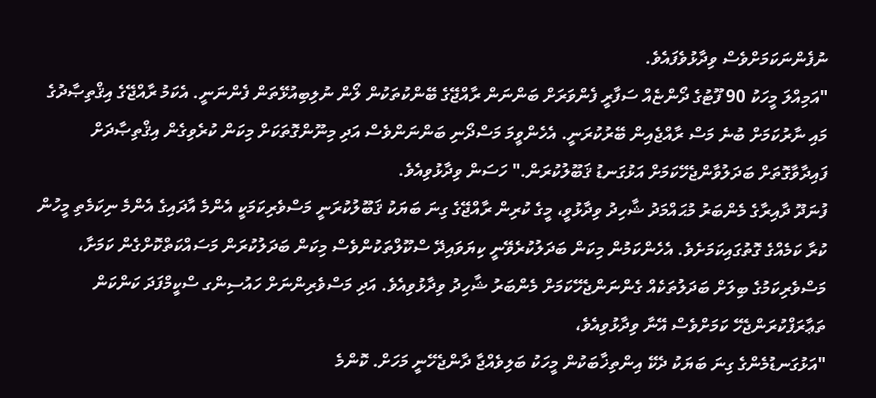ނުފެންނަކަމަށްވެސް ވިދާޅުވެފައެވެ.
"އަމިއްލަ މީހަކު 90 ފޫޓުގެ ދޯންޏެއް ސަފާރީ ފެންވަރަށް ބަންނަން ރާއްޖޭގެ ބޭންކުތަކުން ލޯން ނުލިބިއުޅޭތަން ފެންނަނީ. އެކަމު ރާއްޖޭގެ އިޤްތިޞާދުގެ މައި ނާރުކަމަށް ބުނެ މަސް ރާއްޖެއިން ބޭރުކުރަނީ. އެހެންވީމަ މަސްދޯނި ބަންނަންވެސް އަދި މިނޫންގޮތަކަށް މިކަން ކުރެވިގެން އިޤްތިޞާދަށް ފައިދާވާގޮތަށް ބަދަލުވާންޖެހޭކަމަށް އަޅުގަނޑު ޤަބޫލުކުރަން." ހަސަން ވިދާޅުވިއެވެ.
ފުނަދޫ ދާއިރާގެ މެންބަރު މުޙައްމަދު ޝާހިދު ވިދާޅުވީ، މީގެ ކުރިން ރާއްޖޭގެ ގިނަ ބަޔަކު ޤަބޫލުކުރަނީ މަސްވެރިކަމަކީ އެންމެ އާދައިގެ އެންމެ ނިކަމެތި މީހުން ކުރާ ކަމެއްގެ ގޮތުގައިކަމަށެވެ. އެހެންކަމުން މިކަން ބަދަލުކުރެވޭނީ ކިޔަވައިދޭ ސްކޫލްތަކުންވެސް މިކަން ބަދަލުކުރަން މަސައްކަތްކޮށްގެން ކަމަށާ، މަސްވެރިކަމުގެ ބިލަށް ބަދަލުތަކެއް ގެންނަންޖެހޭކަމަށް މެންބަރު ޝާހިދު ވިދާޅުވިއެވެ. އަދި މަސްވެރިންނަށް ހައުސިންގ ސްކީމްފަދަ ކަންކަން ތަޢާރަފްކުރަންޖެހޭ ކަމަށްވެސް އޭނާ ވިދާޅުވިއެވެ،
"އަޅުގަނޑުމެންގެ ގިނަ ބަޔަކު ދެކޭ އިންތިޚާބަކުން މީހަކު ބަލިވެއްޖާ ދާންޖެހޭނީ މަހަށް. ކޮންމެ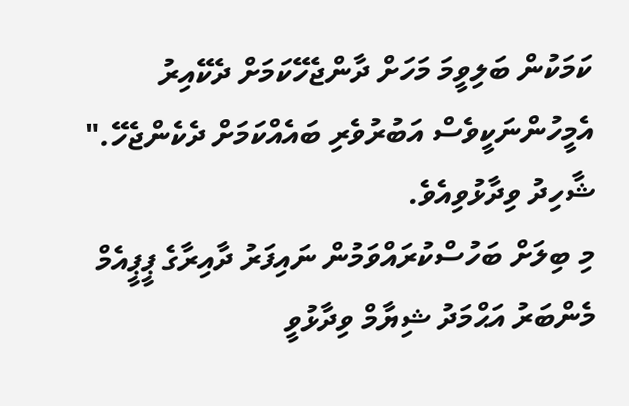ކަމަކުން ބަލިވީމަ މަހަށް ދާންޖެހޭކަމަށް ދެކޭއިރު އެމީހުންނަކީވެސް އަބުރުވެރި ބައެއްކަމަށް ދެކެންޖެހޭ." ޝާހިދު ވިދާޅުވިއެވެ.
މި ބިލަށް ބަހުސްކުރައްވަމުން ނައިފަރު ދާއިރާގެ ޕީޕީއެމް މެންބަރު އަޙްމަދު ޝިޔާމް ވިދާޅުވީ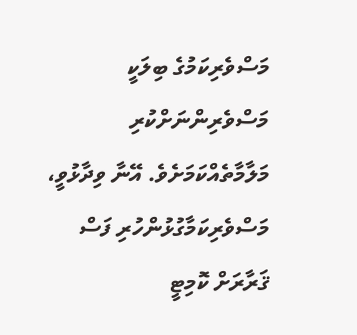މަސްވެރިކަމުގެ ބިލަކީ މަސްވެރިންނަށްކުރި މަލާމާތެއްކަމަށެވެ. އޭނާ ވިދާޅުވީ، މަސްވެރިކަމާގުޅުންހުރި ފަސް ޤަރާރަށް ކޮމިޓީ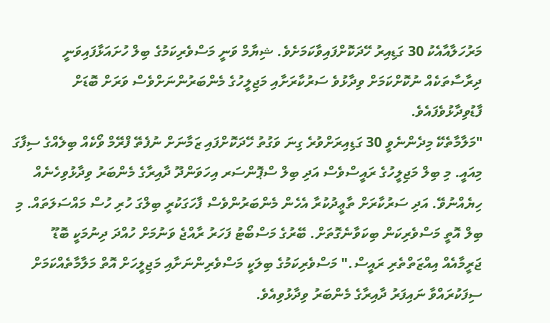މަރުހަލާއާއެކު 30 ގަޑިއިރު ހޭދަކޮށްފައިވާކަމަށެވެ. ޝިޔާމް ވަނީ މަސްވެރިކަމުގެ ބިލް ހުށައަޅާފައިވަނީ ދިރާސާތަކެއް ނުކޮށްކަމަށް ވިދާޅުވެ ސަރުކާރަށާއި މަޖިލީހުގެ މެންބަރުންނަށްވެސް ވަރަށް ބޮޑަށް ފާޑުވިދާޅުވެފައެވެ.
"މަލާމާތެކޭ މިދެންނެވީ 30 ގަޑިއިރަށްވުރެ ގިނަ ވަގުތު ހޭދަކޮށްފައި ޒަމާނަށް ނުފެތޭ ފްރޭމް ވޯކެއް ބިލެއްގެ ސިފާގަ މިއައީ. މި ބިލް މަޖިލީހުގެ ރައީސްވެސް އަދި ބިލް ސްޕޮންސަރ އިހަވަންދޫ ދާއިރާގެ މެންބަރު ވިދާޅުވިހެނެއް ހިޔެއްނުވޭ. އަދި ސަރުކާރަށް ތާޢީދުކުރާ އެހެން މެންބަރުންވެސް ފާހަގަކުރީ ބިލްގަ ހުރި ހުސް މައްސަލަތައް. މި ބިލް އޮތީ މަސްވެރިކަން ބިކަވާނެގޮތަށް. ބޭރުގެ މަސްބޯޓު ފަހަރު ރާއްޖެ ވަނުމަށް ހުއްދަ ދިނުމަކީ ބޮޑޫ ޖަރީމާއެއް އިއްޒަތްތެރި ރައީސް." މަސްވެރިކަމުގެ ބިލަކީ މަސްވެރިންނަށާއި މަޖިލީހަށް އޮތް މަލާމާތެއްކަމަށް ސިފަކުރައްވާ ނައިފަރު ދާއިރާގެ މެންބަރު ވިދާޅުވިއެވެ.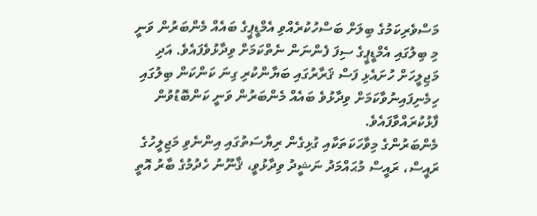މަސްވެރިކަމުގެ ބިލަށް ބަސްހުކުރެއްވި އެމްޑީޕީގެ ބައެއް މެންބަރުން ވަނީ މި ބިލުގައި އެމްޑީޕީގެ ސިފަ ފެންނަން ނެތްކަމަށް ވިދާޅުވެފައެވެ. އަދި މަޖިލީހަށް ހުށައެޅި ފަސް ޤަރާރުގައި ބަޔާންކުރި ގިނަ ކަންކަން ބިލުގައި ހިމެނިފައިނުވާކަމަށް ވިދާޅުވެ ބައެއް މެންބަރުން ވަނީ ކަންބޮޑުވުން ފާޅުކުރައްވާފައެވެ.
މެންބަރުންގެ މިވާހަކަތަކާއި ގުޅިގެން ރިޔާސަތުގައި އިންނެވި މަޖިލީހުގެ ރައީސް، ރައީސް މުޙައްމަދު ނަޝީދު ވިދާޅުވީ، ޤާނޫނު ހެދުމުގެ ބާރު އޮތީ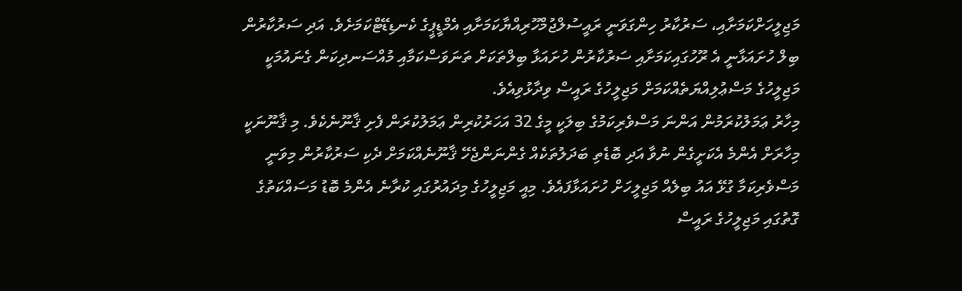މަޖިލީހަށްކަމަށާއި، ސަރުކާރު ހިންގަވަނީ ރައީސުލްޖުމްހޫރިއްޔާކަމަށާއި އެމްޑީޕީގެ ކެނޑިޑޭޓްކަމަށެވެ. އަދި ސަރުކާރުން ބިލް ހުށައަޅާނީ އެ ރޫހުގައިކަމަށާއި ސަރުކާރުން ހުށައަޅާ ބިލްތަކަށް ތަނަވަސްކަމާއި މުއްސަނދިކަން ގެނައުމަކީ މަޖިލީހުގެ މަސްޢުލިއްޔަތެއްކަމަށް މަޖިލީހުގެ ރައީސް ވިދާޅުވިއެވެ.
މިހާރު ޢަމަލުކުރަމުން އަންނަ މަސްވެރިކަމުގެ ބިލަކީ މީގެ 32 އަހަރުކުރިން ޢަމަލުކުރަން ފެށި ޤާނޫނެކެވެ. މި ޤާނޫނަކީ މިހާރަށް އެންމެ އެކަށީގެން ނުވާ އަދި ބޮޑެތި ބަދަލުތަކެއް ގެންނަންޖެހޭ ޤާނޫނެއްކަމަށް ދެކި ސަރުކާރުން މިވަނީ މަސްވެރިކަމާ ގުޅޭ އައު ބިލެއް މަޖިލީހަށް ހުށައަޅާފައެވެ. މިއީ މަޖިލީހުގެ މިދައުރުގައި ކުރާނެ އެންމެ ބޮޑު މަސައްކަތުގެ ގޮތުގައި މަޖިލީހުގެ ރައީސް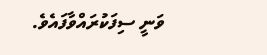ވަނީ ސިފަކުރައްވާފައެވެ.